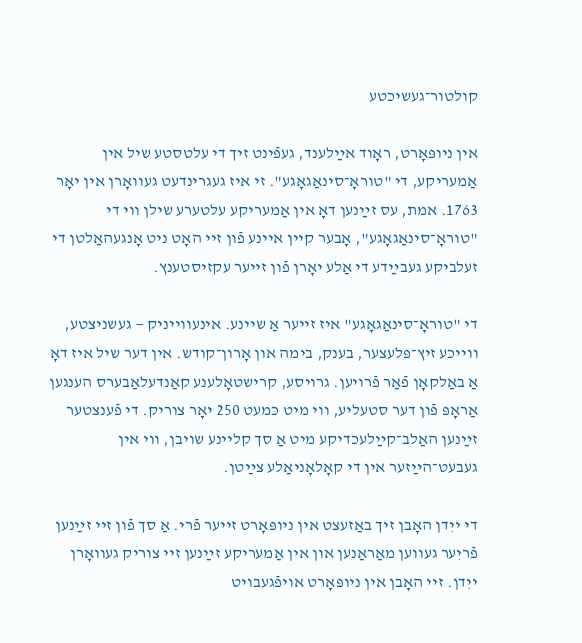קולטור־געשיכטע

אין ניופּאָרט, ראָוד אײַלענד, געפֿינט זיך די עלטסטע שיל אין אַמעריקע, די "טוראָ־סינאַגאָגע". זי איז געגרינדעט געוואָרן אין יאָר 1763. אמת, עס זײַנען דאָ אין אַמעריקע עלטערע שילן ווי די "טוראָ־סינאַגאָגע", אָבער קיין איינע פֿון זיי האָט ניט אָנגעהאַלטן די זעלביקע געבײַדע די אַלע יאָרן פֿון זייער עקזיסטענץ.

די "טוראָ־סינאַגאָגע" איז זייער אַ שיינע. אינעווייניק — געשניצטע, ווייכע זיץ־פּלעצער, בענק, בימה און אָרון־קודש. אין דער שיל איז דאָ אַ באַלקאָן פֿאַר פֿרויען. גרויסע, קרישטאָלענע קאַנדעלאַבערס הענגען אַראָפּ פֿון דער סטעליע, ווי מיט כּמעט 250 יאָר צוריק. די פֿענצטער זײַנען האַלב־קײַלעכדיקע מיט אַ סך קליינע שויבן, ווי אין געבעט־הײַזער אין די קאָלאָניאַלע צײַטן.

די ייִדן האָבן זיך באַזעצט אין ניופּאָרט זייער פֿרי. אַ סך פֿון זיי זײַנען פֿריִער געווען מאַראַנען און אין אַמעריקע זײַנען זיי צוריק געוואָרן ייִדן. זיי האָבן אין ניופּאָרט אויפֿגעבויט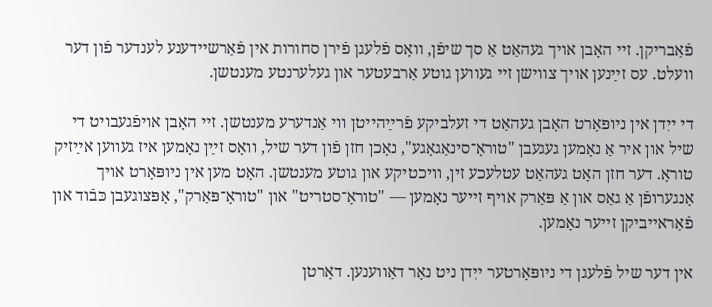פֿאַבריקן. זיי האָבן אויך געהאַט אַ סך שיפֿן, וואָס פֿלעגן פֿירן סחורות אין פֿאַרשיידענע לענדער פֿון דער וועלט. עס זײַנען אויך צווישן זיי געווען גוטע אַרבעטער און געלערנטע מענטשן.

די ייִדן אין ניופּאָרט האָבן געהאַט די זעלביקע פֿרײַהייטן ווי אַנדערע מענטשן. זיי האָבן אויפֿגעבויט די שיל און איר אַ נאָמען געגעבן "טוראָ־סינאַגאָגע", נאָכן חזן פֿון דער שיל, וואָס זײַן נאָמען איז געווען אײַזיק טוראָ. דער חזן האָט געהאַט עטלעכע זין, וויכטיקע און גוטע מענטשן. האָט מען אין ניופּאָרט אויך אָנגערופֿן אַ גאַס און אַ פּאַרק אויף זייער נאָמען — "טוראָ־סטריט" און "טוראָ־פּאַרק", אָפּצוגעבן כּבֿוד און פֿאַראייביקן זייער נאָמען.

אין דער שיל פֿלעגן די ניופּאָרטער ייִדן ניט נאָר דאַווענען. דאָרטן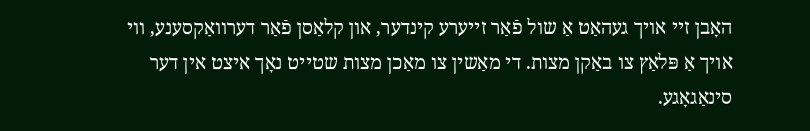האָבן זיי אויך געהאַט אַ שול פֿאַר זייערע קינדער, און קלאַסן פֿאַר דערוואַקסענע, ווי אויך אַ פּלאַץ צו באַקן מצות. די מאַשין צו מאַכן מצות שטייט נאָך איצט אין דער סינאַגאָגע.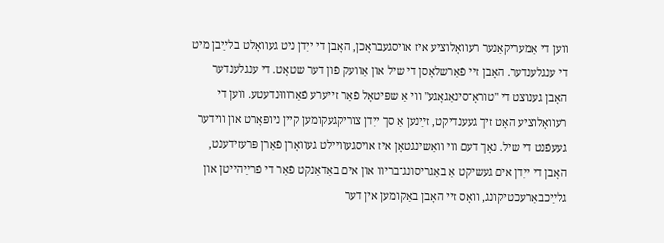ווען די אַמעריקאַנער רעוואָלוציע איז אויסגעבראָכן, האָבן די ייִדן ניט געוואָלט בלײַבן מיט די ענגלענדער. האָבן זיי פֿאַרשלאָסן די שיל און אַוועק פֿון דער שטאָט. די ענגלענדער האָבן גענוצט די "טוראָ־סינאַגאָגע" ווי אַ שפּיטאָל פֿאַר זייערע פֿאַרוווּנדעטע. ווען די רעוואָלוציע האָט זיך געענדיקט, זײַנען אַ סך ייִדן צוריקגעקומען קיין ניופּאָרט און ווידער געעפֿנט די שיל. נאָך דעם ווי וואַשינגטאָן איז אויסגעוויילט געוואָרן פֿאַרן פּרעזידענט, האָבן די ייִדן אים געשיקט אַ באַגריסונג־בריוו און אים באַדאַנקט פֿאַר די פֿרײַהייטן און גלײַכבאַרעכטיקונג, וואָס זיי האָבן באַקומען אין דער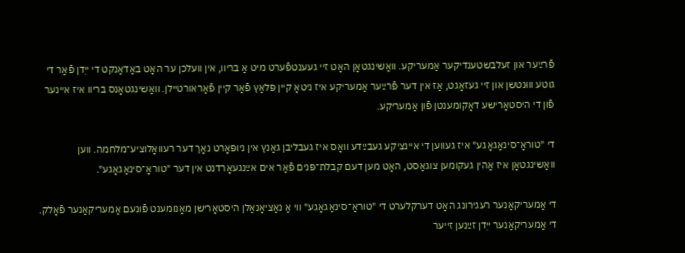פֿרײַער און זעלבשטענדיקער אַמעריקע. וואַשינגטאָן האָט זיי געענטפֿערט מיט אַ בריוו, אין וועלכן ער האָט באַדאַנקט די ייִדן פֿאַר די גוטע וווּנטשן און זיי געזאָגט, אַז אין דער פֿרײַער אַמעריקע איז ניטאָ קיין פּלאַץ פֿאַר קיין פֿאַראורטיילן. וואַשינגטאָנס בריוו איז איינער פֿון די היסטאָרישע דאָקומענטן פֿון אַמעריקע.

די "טוראָ־סינאַגאָגע" איז געווען די איינציקע געבײַדע וואָס איז געבליבן גאַנץ אין ניופּאָרט נאָך דער רעוואָלוציע־מלחמה. ווען וואַשינגטאָן איז אַהין געקומען צוגאַסט, האָט מען דעם קבלת־פּנים פֿאַר אים אײַנגעאָרדנט אין דער "טוראָ־סינאַגאָגע".

די אַמעריקאַנער רעגירונג האָט דערקלערט די "טוראָ־סינאַגאָגע" ווי אַ נאַציאָנאַלן היסטאָרישן מאָנומענט פֿונעם אַמעריקאַנער פֿאָלק. די אַמעריקאַנער ייִדן זײַנען זייער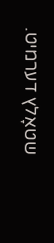שטאָלץ דערמיט.